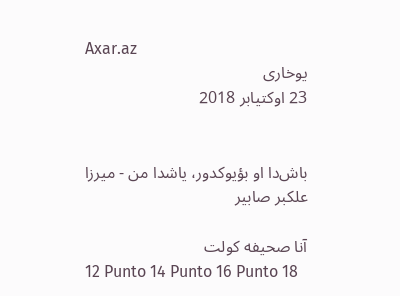Axar.az
یوخاری
23 اوکتیابر 2018


باش‌دا او بؤیوکدور، یاشدا من - میرزا علکبر صابیر

آنا صحیفه کولت
12 Punto 14 Punto 16 Punto 18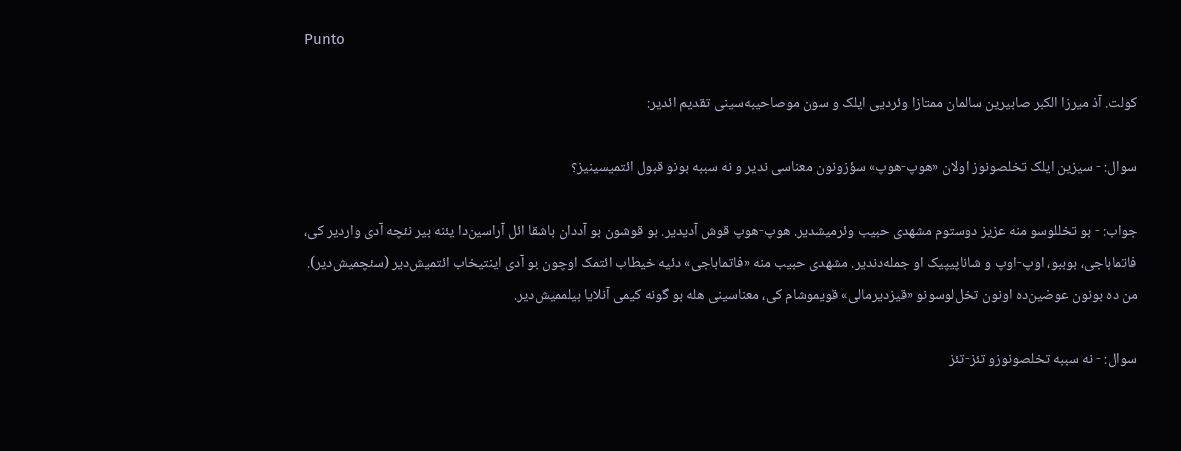Punto

کولت. آذ میرزا الکبر صابیرین سالمان ممتازا وئردیی ایلک و سون موصاحیبه‌سینی تقدیم ائدیر:

سوال: - سیزین ایلک تخلصونوز اولان «هوپ-هوپ» سؤزونون معناسی ندیر و نه سببه بونو قبول ائتمیسینیز؟

جواب: - بو تخللوسو منه عزیز دوستوم مشهدی حبیب وئرمیشدیر. هوپ-هوپ قوش آدیدیر. بو قوشون بو آددان باشقا ائل آراسین‌دا یئنه بیر نئچه آدی واردیر کی، فاتماباجی، بوببو، اوپ-اوپ و شاناپیپیک او جمله‌دندیر. مشهدی حبیب منه «فاتماباجی» دئیه خیطاب ائتمک اوچون بو آدی اینتیخاب ائتمیش‌دیر (سئچمیش‌دیر). من ده بونون عوضین‌ده اونون تخل‌لوسونو «قیزدیرمالی» قویموشام کی، معناسینی هله بو گونه کیمی آنلایا بیلممیش‌دیر.

سوال: - نه سببه تخلصونوزو تئز-تئز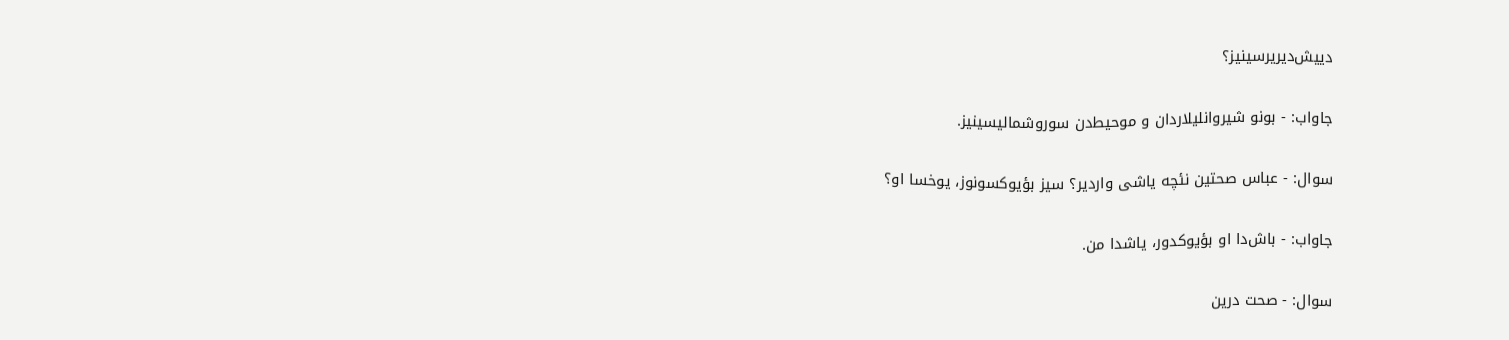دییش‌دیریرسینیز؟

جاواب: - بونو شیروانلیلاردان و موحیط‌دن سوروشمالیسینیز.

سوال: - عباس صحتین نئچه یاشی واردیر؟ سیز بؤیوکسونوز، یوخسا او؟

جاواب: - باش‌دا او بؤیوکدور، یاشدا من.

سوال: - صحت درین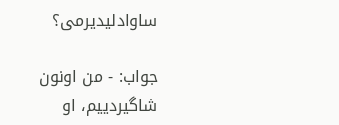ساوادلیدیرمی؟

جواب: - من اونون شاگیردییم، او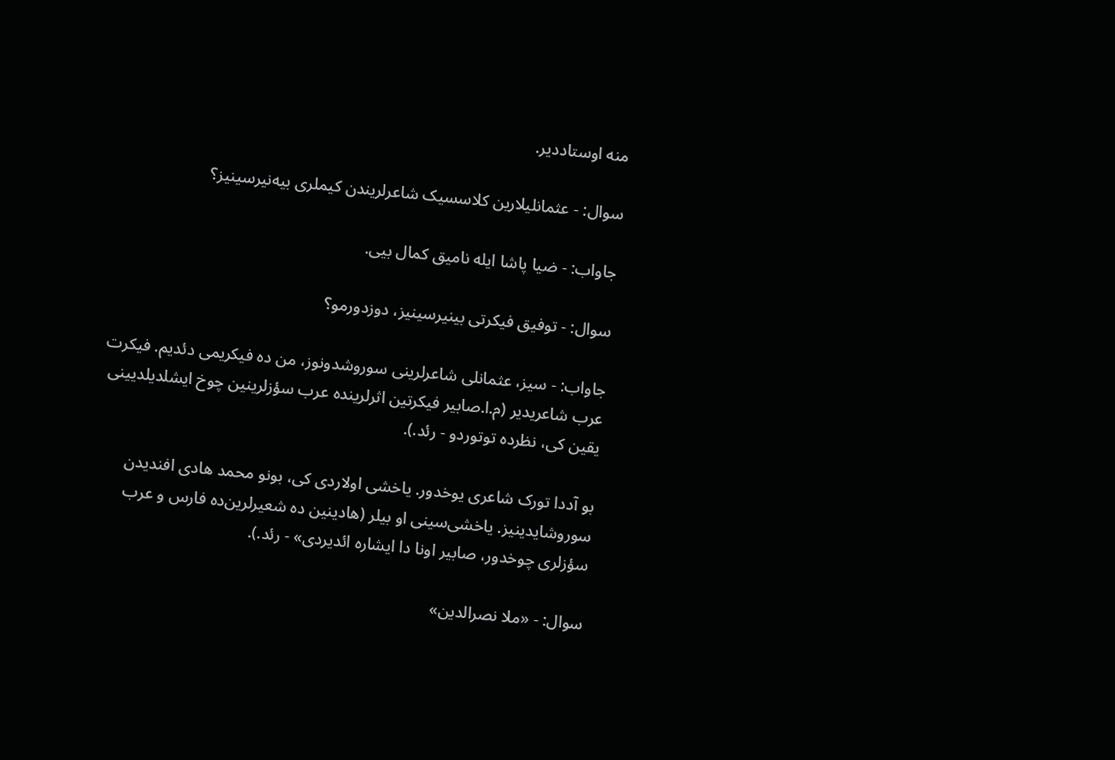منه اوستاددیر.

سوال: - عثمانلیلارین کلاسسیک شاعرلریندن کیملری بیه‌نیرسینیز؟

جاواب: - ضیا پاشا ایله نامیق کمال بیی.

سوال: - توفیق فیکرتی بینیرسینیز، دوزدورمو؟

جاواب: - سیز، عثمانلی شاعرلرینی سوروشدونوز، من ده فیکریمی دئدیم. فیکرت عرب شاعریدیر (م.ا.صابیر فیکرتین اثرلرینده عرب سؤزلرینین چوخ ایشلدیلدیینی یقین کی، نظرده توتوردو - رئد.).

بو آددا تورک شاعری یوخدور. یاخشی اولاردی کی، بونو محمد هادی افندیدن سوروشایدینیز. یاخشی‌سینی او بیلر (هادینین ده شعیرلرین‌ده فارس و عرب سؤزلری چوخدور، صابیر اونا دا ایشاره ائدیردی» - رئد.).

سوال: - «ملا نصرالدین»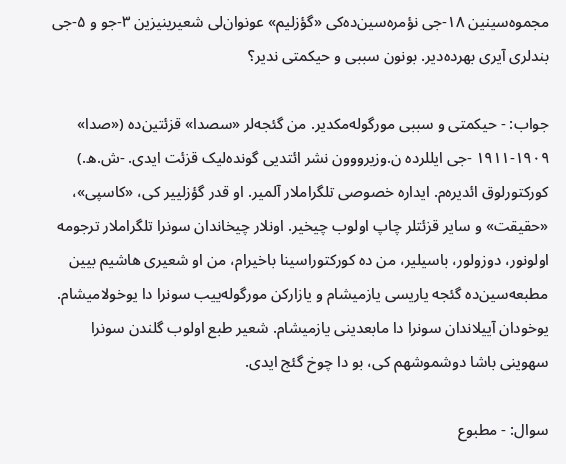مجموه‌سینین ۱۸-جی نؤمره‌سین‌ده‌کی «گؤزلیم» عونوان‌لی شعیرینیزین ۳-جو و ۵-جی بندلری آیری بهرده‌دیر. بونون سببی و حیکمتی ندیر؟

جواب: - حیکمتی و سببی مورگوله‌مکدیر. من گئجه‌لر «سصدا» قزئتین‌ده («صدا» ۱۹۰۹-۱۹۱۱ -جی ایللرده ن.وزیرووون نشر ائتدیی گونده‌لیک قزئت ایدی. -ش.ه.) کورکتورلوق ائدیره‌م. ایداره خصوصی تلگراملار آلمیر. او قدر گؤزلییر کی، «کاسپی»، «حقیقت» و سایر قزئتلر چاپ اولوب چیخیر. اونلار چیخاندان سونرا تلگراملار ترجومه اولونور، دوزولور، باسیلیر، من ده کورکتوراسینا باخیرام، من او شعیری هاشیم بیین مطبعه‌سین‌ده گئجه یاریسی یازمیشام و یازارکن مورگوله‌ییب سونرا دا یوخولامیشام. یوخودان آییلاندان سونرا دا مابعدینی یازمیشام. شعیر طبع اولوب گلندن سونرا سهوینی باشا دوشموشهم کی، بو دا چوخ گئج ایدی.

سوال: - مطبوع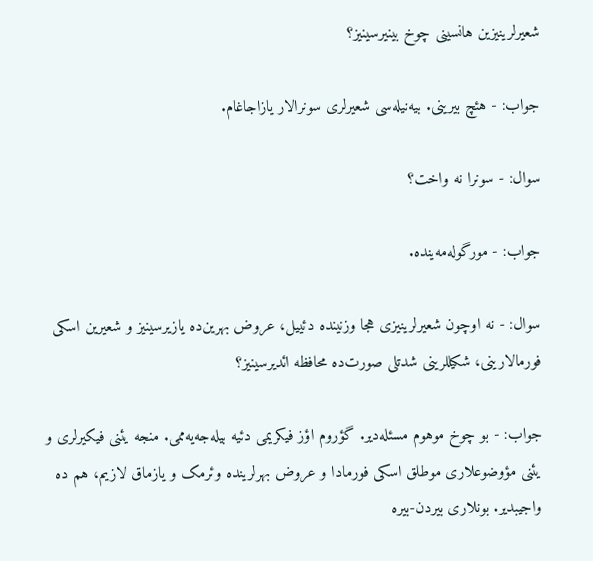شعیرلرینیزین هانسینی چوخ بینیرسینیز؟

جواب: - هئچ بیرینی. بیه‌نیله‌سی شعیرلری سونرالار یازاجاغام.

سوال: - سونرا نه واخت؟

جواب: - مورگوله‌مه‌ینده.

سوال: - نه اوچون شعیرلرینیزی هجا وزنینده دئییل، عروض بهرین‌ده یازیرسینیز و شعیرین اسکی فورمالارینی، شکیللرینی شدتلی صورت‌ده محافظه ائدیرسینیز؟

جواب: - بو چوخ موهوم مسئله‌دیر. گؤروم اؤز فیکریمی دئیه بیله‌جه‌یه‌ممی. منجه یئنی فیکیرلری و یئنی مؤوضوعلاری موطلق اسکی فورمادا و عروض بهرلرینده وئرمک و یازماق لازیم، هم ده واجیبدیر. بونلاری بیردن-بیره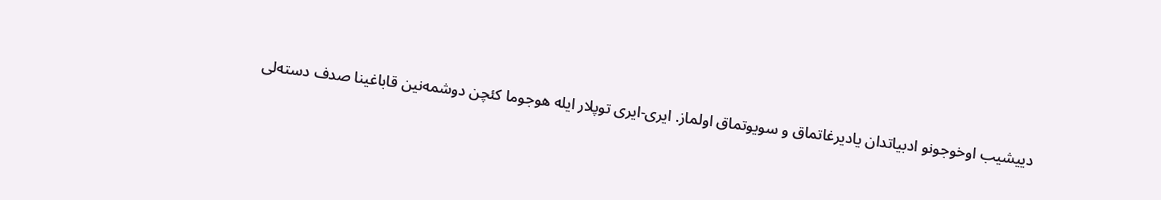دییشیب اوخوجونو ادبیاتدان یادیرغاتماق و سویوتماق اولماز. ایری-ایری توپلار ایله هوجوما کئچن دوشمه‌نین قاباغینا صدف دسته‌لی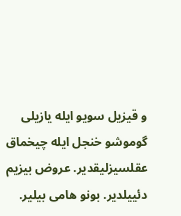و قیزیل سویو ایله یازیلی گوموشو خنجل ایله چیخماق عقلسیزلیقدیر. عروض بیزیم دئییلدیر. بونو هامی بیلیر.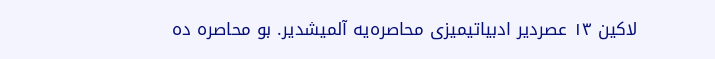لاکین ۱۳ عصردیر ادبیاتیمیزی محاصره‌یه آلمیشدیر. بو محاصره ده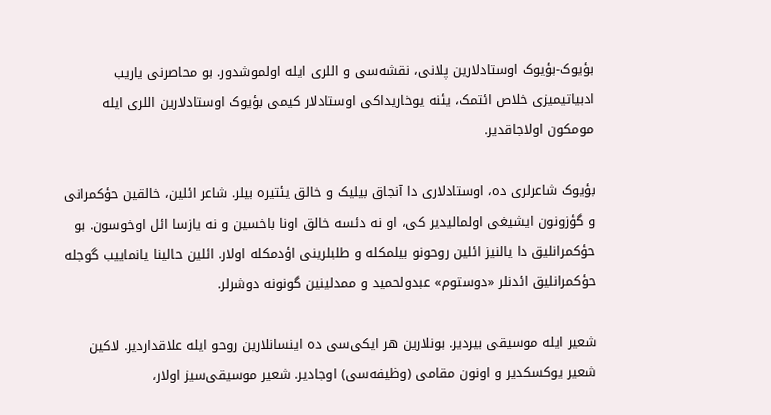بؤیوک-بؤیوک اوستادلارین پلانی، نقشه‌سی و اللری ایله اولموشدور. بو محاصرنی یاریب ادبیاتیمیزی خلاص ائتمک، یئنه یوخاریداکی اوستادلار کیمی بؤیوک اوستادلارین اللری ایله مومکون اولاجاقدیر.

بؤیوک شاعرلری ده، اوستادلاری دا آنجاق بیلیک و خالق یئتیره بیلر. شاعر ائلین، خالقین حؤکمرانی و گؤزونون ایشیغی اولمالیدیر کی، او نه دئسه خالق اونا باخسین و نه یازسا ائل اوخوسون. بو حؤکمرانلیق دا یالنیز ائلین روحونو بیلمکله و طلبلرینی اؤد‌مکله اولار. ائلین حالینا یانماییب گوجله حؤکمرانلیق ائد‌نلر «دوستوم» عبدولحمید و ممدلینین گونونه دوشرلر.

شعیر ایله موسیقی بیردیر. بونلارین هر ایکی‌سی ده اینسانلارین روحو ایله علاقداردیر. لاکین شعیر یوکسکدیر و اونون مقامی (وظیفه‌سی) اوجادیر. شعیر موسیقی‌سیز اولار،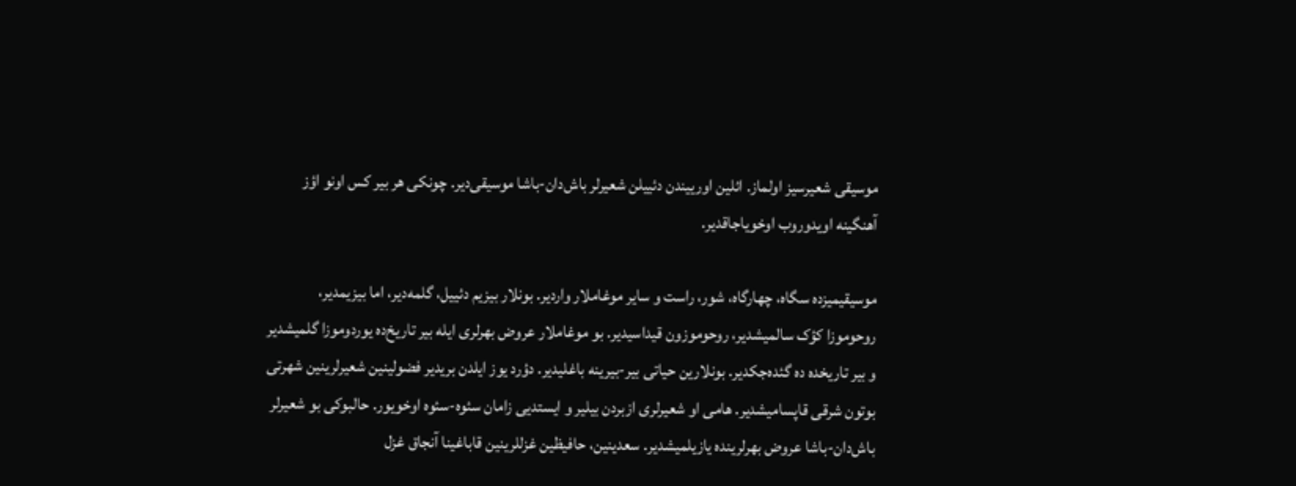موسیقی شعیرسیز اولماز. ائلین اورییندن دئییلن شعیرلر باش‌دان-باشا موسیقی‌دیر. چونکی هر بیر کس اونو اؤز آهنگینه اویدوروب اوخویاجاقدیر.

موسیقیمیزده سگاه، چهارگاه، شور، راست و سایر موغاملار واردیر. بونلار بیزیم دئییل، گلمه‌دیر، اما بیزیمدیر، روحوموزا کؤک سالمیشدیر، روحوموزون قیداسیدیر. بو موغاملار عروض بهرلری ایله بیر تاریخ‌ده یوردوموزا گلمیشدیر و بیر تاریخده ده گئده‌جکدیر. بونلارین حیاتی بیر-بیرینه باغلیدیر. دؤرد یوز ایلدن بریدیر فضولینین شعیرلرینین شهرتی بوتون شرقی قاپسامیشدیر. هامی او شعیرلری ازبردن بیلیر و ایستدیی زامان سئوه-سئوه اوخویور. حالبوکی بو شعیرلر باش‌دان-باشا عروض بهرلرینده یازیلمیشدیر. سعدینین، حافیظین غزللرینین قاباغینا آنجاق غزل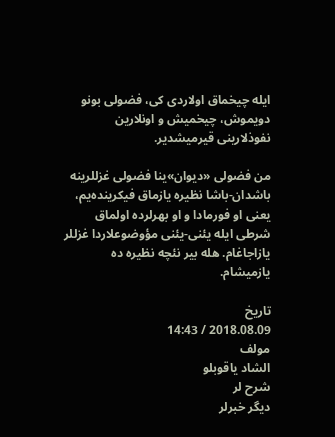ایله چیخماق اولاردی کی، فضولی بونو دویموش، چیخمیش و اونلارین نفوذلارینی قیرمیشدیر.

من فضولی «دیوان»ینا فضولی غزللرینه باشدان-باشا نظیره یازماق فیکرینده‌یم، یعنی او فورمادا و او بهرلرده اولماق شرطی ایله یئنی-یئنی مؤوضوعلاردا غزللر یازاجاغام. هله بیر نئچه نظیره ده یازمیشام.

تاریخ
2018.08.09 / 14:43
مولف
الشاد یاقوبلو
شرح لر
دیگر خبرلر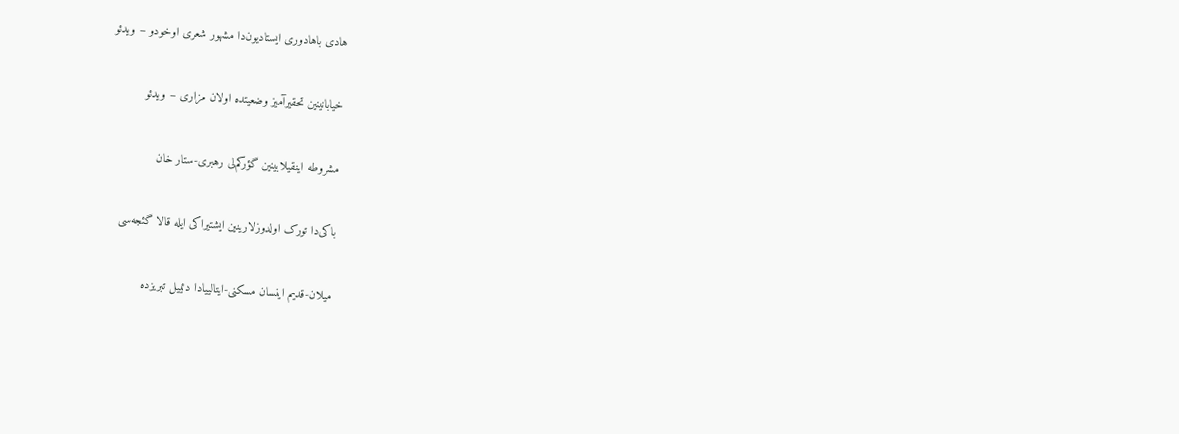هادی باهادوری ایستادیون‌دا مشهور شعری اوخودو – ویدئو

خیابانینین تحقیرآمیز وضعیتده اولان مزاری – ویدئو

مشروطه اینقیلابینین گؤرکم‌لی رهبری-ستار خان

باکی‌دا تورک اولدوزلارینین ایشتیراکی ایله قالا گئجه‌سی

میلان-قدیم اینسان مسکنی-ایتالییادا دئییل تبریزده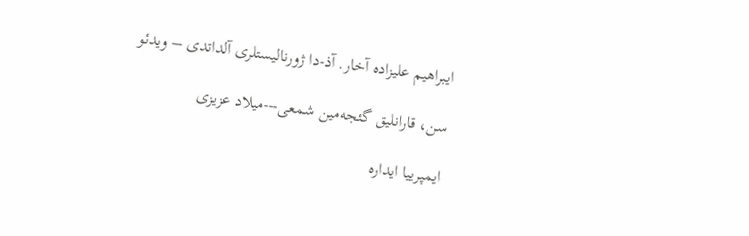ایبراهیم علیزاده آخار. آذ-دا ژورنالیستلری آلداتدی – ویدئو

سن، قارانلیق گئجه‌مین شمعی---میلاد عزیزی

ایمپرییا ایداره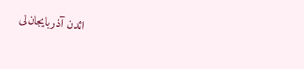ائد‌ن آذربایجان‌لی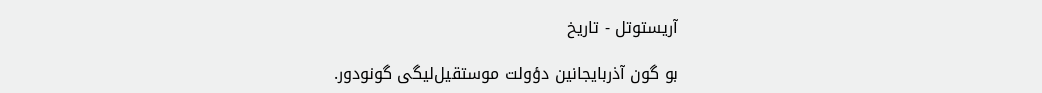آریستوتل - تاریخ

بو گون آذربایجانین دؤولت موستقیل‌لیگی گونودور.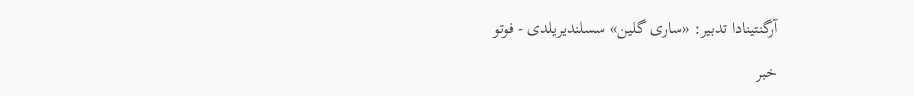آرگنتینادا تدبیر: «ساری گلین» سسلندیریلدی - فوتو

خبر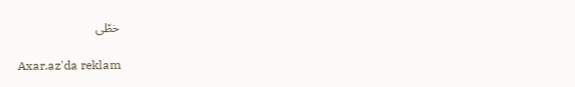خطّی

Axar.az'da reklam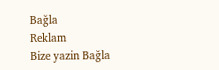Bağla
Reklam
Bize yazin Bağla